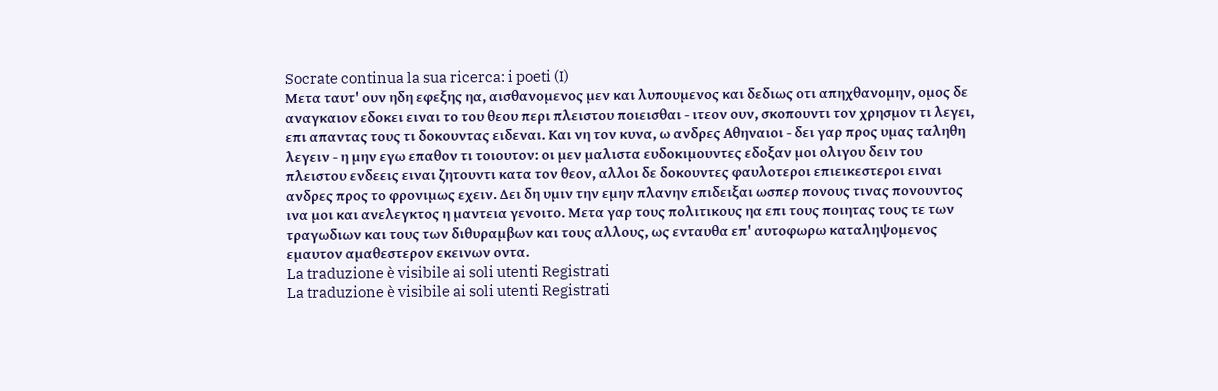Socrate continua la sua ricerca: i poeti (I)
Μετα ταυτ' ουν ηδη εφεξης ηα, αισθανομενος μεν και λυπουμενος και δεδιως οτι απηχθανομην, ομος δε αναγκαιον εδοκει ειναι το του θεου περι πλειστου ποιεισθαι - ιτεον ουν, σκοπουντι τον χρησμον τι λεγει, επι απαντας τους τι δοκουντας ειδεναι. Και νη τον κυνα, ω ανδρες Αθηναιοι - δει γαρ προς υμας ταληθη λεγειν - η μην εγω επαθον τι τοιουτον: οι μεν μαλιστα ευδοκιμουντες εδοξαν μοι ολιγου δειν του πλειστου ενδεεις ειναι ζητουντι κατα τον θεον, αλλοι δε δοκουντες φαυλοτεροι επιεικεστεροι ειναι ανδρες προς το φρονιμως εχειν. Δει δη υμιν την εμην πλανην επιδειξαι ωσπερ πονους τινας πονουντος ινα μοι και ανελεγκτος η μαντεια γενοιτο. Μετα γαρ τους πολιτικους ηα επι τους ποιητας τους τε των τραγωδιων και τους των διθυραμβων και τους αλλους, ως ενταυθα επ' αυτοφωρω καταληψομενος εμαυτον αμαθεστερον εκεινων οντα.
La traduzione è visibile ai soli utenti Registrati
La traduzione è visibile ai soli utenti Registrati